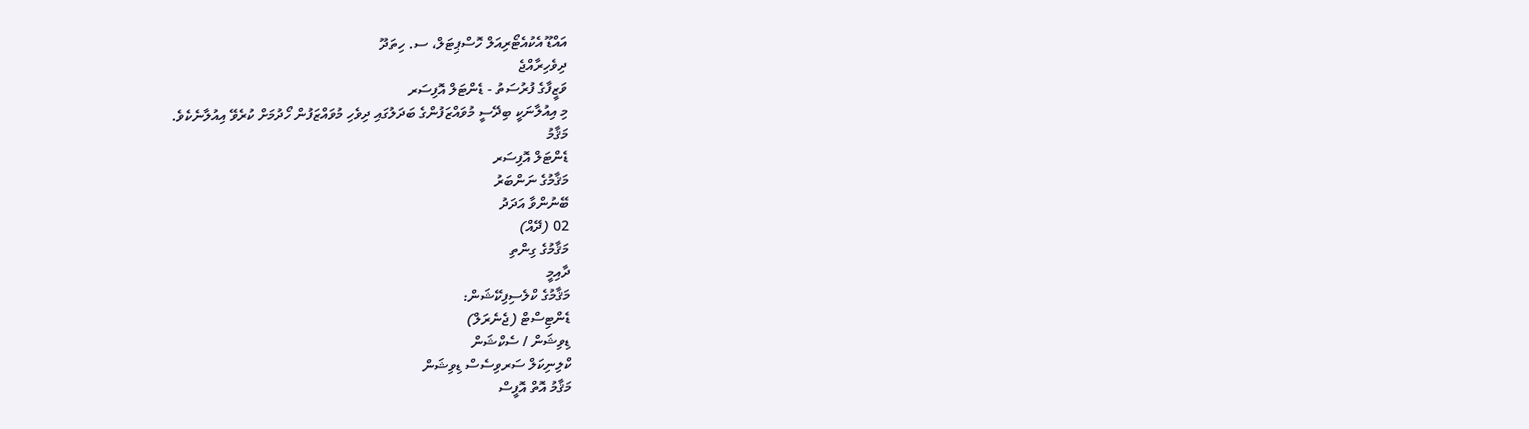އައްޑޫ އެކުއެޓޯރިއަލް ހޮސްޕިޓަލް، ސ. ހިތަދޫ
ދިވެހިރާއްޖެ
ވަޒީފާގެ ފުރުސަތު - ޑެންޓަލް އޮފިސަރ
މި އިއުލާނަކީ ބިދޭސީ މުވައްޒަފުންގެ ބަދަލުގައި ދިވެހި މުވައްޒަފުން ހޯދުމަށް ކުރެވޭ އިއުލާނެކެވެ.
މަޤާމު
ޑެންޓަލް އޮފިސަރ
މަޤާމުގެ ނަންބަރު
ބޭނުންވާ އަދަދު
02 (ދޭއް)
މަޤާމުގެ ގިންތި
ދާއިމީ
މަޤާމުގެ ކްލެސިފިކޭޝަން:
ޑެންޓިސްޓް (ޖެނެރަލް)
ޑިވިޝަން / ސެކްޝަން
ކްލިނިކަލް ސަރވިސެސް ޑިވިޝަން
މަޤާމު އޮތް އޮފީސް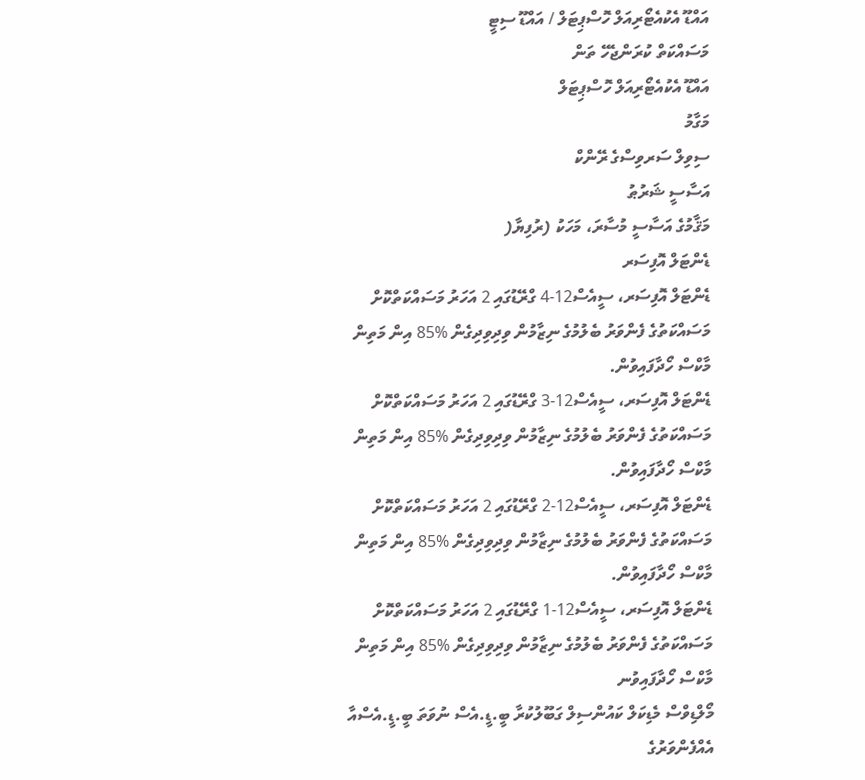އައްޑޫ އެކުއެޓޯރިއަލް ހޮސްޕިޓަލް / އައްޑޫ ސިޓީ
މަސައްކަތް ކުރަންޖެހޭ ތަން
އައްޑޫ އެކުއެޓޯރިއަލް ހޮސްޕިޓަލް
މަގާމު
ސިވިލް ސަރވިސްގެ ރޭންކް
އަސާސީ ޝަރުޠު
މަޤާމުގެ އަސާސީ މުސާރަ، މަހަކު (ރުފިޔާ(
ޑެންޓަލް އޮފިސަރ
ޑެންޓަލް އޮފިސަރ، ސީއެސް12-4 ގްރޭޑުގައި 2 އަހަރު މަސައްކަތްކޮށް މަސައްކަތުގެ ފެންވަރު ބެލުމުގެ ނިޒާމުން ވިދިވިދިގެން %85 އިން މަތިން މާކްސް ހޯދާފައިވުން.
ޑެންޓަލް އޮފިސަރ، ސީއެސް12-3 ގްރޭޑުގައި 2 އަހަރު މަސައްކަތްކޮށް މަސައްކަތުގެ ފެންވަރު ބެލުމުގެ ނިޒާމުން ވިދިވިދިގެން %85 އިން މަތިން މާކްސް ހޯދާފައިވުން.
ޑެންޓަލް އޮފިސަރ، ސީއެސް12-2 ގްރޭޑުގައި 2 އަހަރު މަސައްކަތްކޮށް މަސައްކަތުގެ ފެންވަރު ބެލުމުގެ ނިޒާމުން ވިދިވިދިގެން %85 އިން މަތިން މާކްސް ހޯދާފައިވުން.
ޑެންޓަލް އޮފިސަރ، ސީއެސް12-1 ގްރޭޑުގައި 2 އަހަރު މަސައްކަތްކޮށް މަސައްކަތުގެ ފެންވަރު ބެލުމުގެ ނިޒާމުން ވިދިވިދިގެން %85 އިން މަތިން މާކްސް ހޯދާފައިވުނ
މޯލްޑިވްސް މެޑިކަލް ކައުންސިލް ގަބޫލުކުރާ ބީ.ޑީ.އެސް ނުވަތަ ބީ.ޑީ.އެސްއާ އެއްފެންވަރުގެ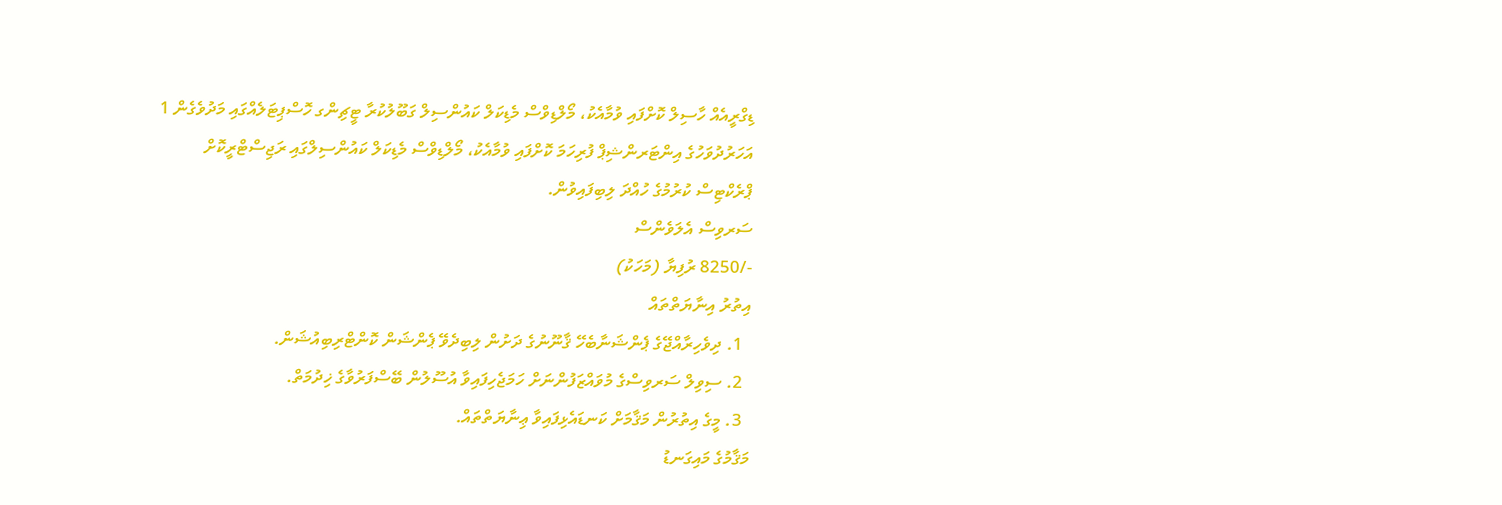ޑިގްރީއެއް ހާސިލް ކޮށްފައި ވުމާއެކު، މޯލްޑިވްސް މެޑިކަލް ކައުންސިލް ގަބޫލުކުރާ ޓީޗިންގ ހޮސްޕިޓަލެއްގައި މަދުވެގެން 1 އަހަރުދުވަހުގެ އިންޓަރންޝިޕް ފުރިހަމަ ކޮށްފައި ވުމާއެކު، މޯލްޑިވްސް މެޑިކަލް ކައުންސިލްގައި ރަޖިސްޓްރީކޮށް ޕްރެކްޓިސް ކުރުމުގެ ހުއްދަ ލިބިފައިވުން.
ސަރވިސް އެލަވެންސް
-/8250 ރުފިޔާ (މަހަކު)
އިތުރު އިނާޔަތްތައް
  1. ދިވެހިރާއްޖޭގެ ޕެންޝަނާބެހޭ ޤާނޫނުގެ ދަށުން ލިބިދެވޭ ޕެންޝަން ކޮންޓްރިބިއުޝަން.
  2. ސިވިލް ސަރވިސްގެ މުވައްޒަފުންނަށް ހަމަޖެހިފައިވާ އުސޫލުން ބޭސްފަރުވާގެ ޚިދުމަތް.
  3. މީގެ އިތުރުން މަޤާމަށް ކަނޑައެޅިފައިވާ ޢިނާޔަތްތައް.
މަޤާމުގެ މައިގަނޑު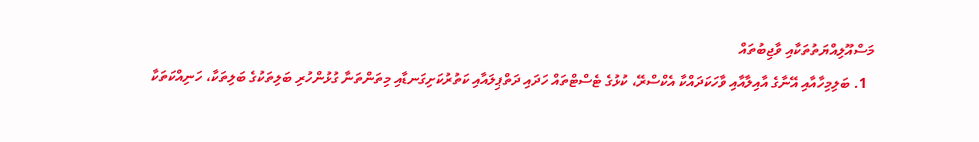މަސްއޫލިއްޔަތުތަކާއި ވާޖިބުތައް
  1. ބަލިމިހާއާއި އޭނާގެ އާއިލާއާއި ވާހަކަދައްކާ އެކްސްރޭ، ކުޅުގެ ޓެސްޓްތައް ހަދައި ދަތްޕިލައާއި ކަތުރުކަށިގަނޑާއި މިތަންތަނާ ގުޅުންހުރި ބަލިތަކުގެ ބަލިތަކާ، ހަނިއްކަތަކާ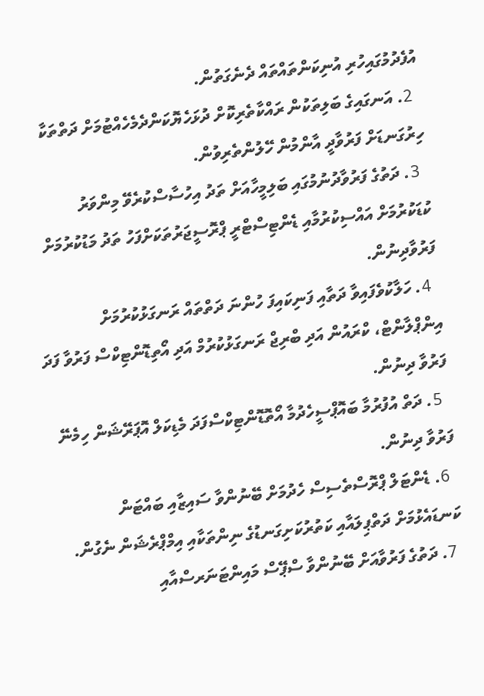އުފެދުމުގައިހުރި އުނިކަންތައްތައް ދެނެގަތުން.
  2. އަނގައިގެ ބަލިތަކުން ރައްކާތެރިކޮށް ދުޅަހެޔޮކަންދެމެހެއްޓުމަށް ދަތްތަކާ ހިރުގަނޑަށް ފަރުވާދީ އާންމުން ހޭލުންތެރިވުން.
  3. ދަތުގެ ފަރުވާދުނުމުގައި ބަލިމީހާއަށް ތަދު އިހުސާސްކުރެވޭ މިންވަރު ކުޑަކުރުމަށް އައްސިކުރުމާއި ޑެންޓިސްޓްރީ ޕްރޮސީޖަރުތަކަށްފަހު ތަދު މަޑުކުރުމަށް ފަރުވާދިނުން.
  4. ހަލާކުވެފައިވާ ދަތާއި ފަނިކައިފަ ހުންނަ ދަތްތައް ރަނގަޅުކުރުމަށް އިންޕްލާންޓް، ކްރައުން އަދި ބްރިޖް ރަނގަޅުކުރުމް އަދި އޯތިޑޮންޓިކްސް ފަރުވާ ފަދަ ފަރުވާ ދިނުން.
  5. ދަތް އުފުރުމާ ބައޮޕްސީހެދުމާ އޯތޮޑޮންޓިކްސްފަދަ މެޑިކަލް އޮޕަރޭޝަން ހިމެނޭ ފަރުވާ ދިނުން.
  6. ޑެންޓަލް ޕްރޮސްތެސިސް ހެދުމަށް ބޭނުންވާ ސައިޒާއި ބައްޓަން ކަނޑައެޅުމަށް ދަތްޕިލައާއި ކަތުރުކަށިގަނޑުގެ ނިންތަކާއި އިމްޕްރެޝަން ނެގުން.
  7. ދަތުގެ ފަރުވާއަށް ބޭނުންވާ ސްޕޭސް މައިންޓަނަރސްއާއި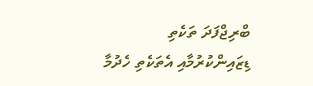ބްރިޖްފަދަ ތަކެތި ޑިޒައިންކުރުމާއި އެތަކެތި ހެދުމާ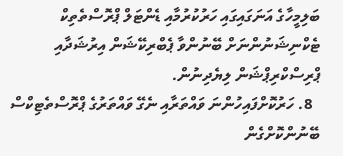ބަލިމީހާގެ އަނަގައިގައި ހަރުކުރުމާއި ޑެންޓަލް ޕްރޮސްތެތިކް ޓެކްނިޝަނުންނަށް ބޭނުންވާ ޕެބްރިކޭޝަން އިރުޝަދާއި ޕްރިސްކްރިޕްޝަން ލިޔެދިނުން.
  8. ހަރުކޮށްފައިހުންނަ ވައްތަރާއި ނެގޭ ވައްތަރުގެ ޕްރޮސްތެޓިކްސް ބޭނުންކޮށްގެން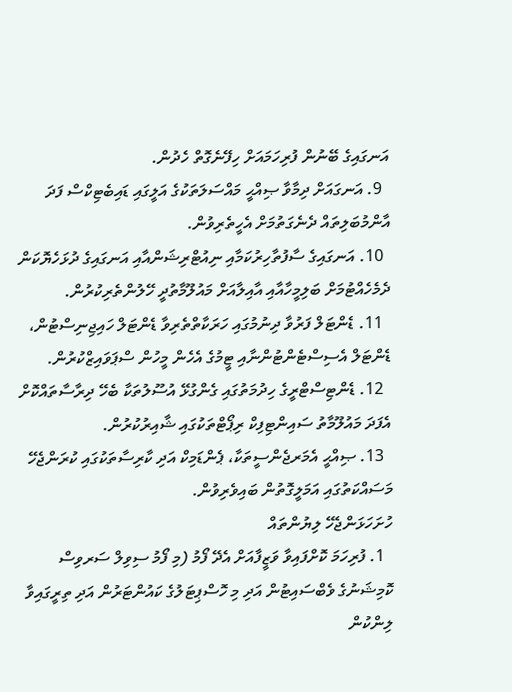އަނގައިގެ ބޭނުން ފުރިހަމައަށް ހިފޭނެގޮތް ހެދުން.
  9. އަނގައަށް ދިމާވާ ޞިއްޙީ މައްސަލަތަކުގެ އަލީގައި ޑައިބެޓިކްސް ފަދަ އާންމުބަލިތައް ދެނެގަތުމަށް އެހީތެރިވުން.
  10. އަނގައިގެ ސާފުތާހިރުކަމާއި ނިއުޓްރިޝަންއާއި އަނގައިގެ ދުޅަހެޔޮކަން ދެމެހެއްޓުމަށް ބަލިމީހާއާއި އާއިލާއަށް މައުލޫމާތުދީ ހޭލުންތެރިކުރުން.
  11. ޑެންޓަލް ފަރުވާ ދިނުމުގައި ހަރަކާތްތެރިވާ ޑެންޓަލް ހައިޖިނިސްޓުން، ޑެންޓަލް އެސިސްޓެންޓުންނާއި ޓީމުގެ އެހެން މީހުން ސްޕަވައިޒްކުރުން.
  12. ޑެންޓިސްޓްރީގެ ހިދުމަތުގައި ގެންގުޅޭ އުސޫލުތަކާ ބެހޭ ދިރާސާތައްކޮށް އެފަދަ މައުލޫމާތު ސައިންޓިފިކް ރިޕޯޓްތަކުގައި ޝާއިރުކުރުން.
  13. ޞިއްޙީ އެމަރޖެންސީތަކާ، ޕެންޑަމިކް އަދި ކާރިސާތަކުގައި ކުރަންޖެހޭ މަސައްކަތުގައި އަމަލީގޮތުން ބައިވެރިވުން.
ހުށަހަޅަންޖެހޭ ލިޔުންތައް
  1. ފުރިހަމަ ކޮށްފައިވާ ވަޒީފާއަށް އެދޭ ފޯމު (މި ފޯމު ސިވިލް ސަރވިސް ކޮމިޝަނުގެ ވެބްސައިޓުން އަދި މި ހޮސްޕިޓަލުގެ ކައުންޓަރުން އަދި ތިރީގައިވާ ލިންކުން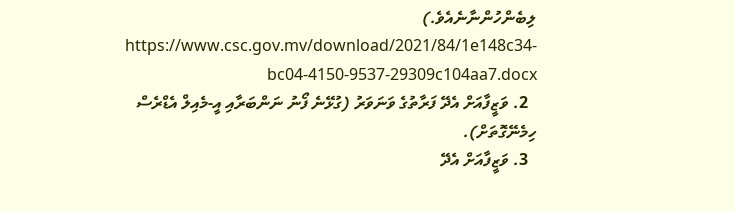ލިބެންހުންނާނެއެވެ.) https://www.csc.gov.mv/download/2021/84/1e148c34-bc04-4150-9537-29309c104aa7.docx
  2. ވަޒީފާއަށް އެދޭ ފަރާތުގެ ވަނަވަރު (ގުޅޭނެ ފޯނު ނަންބަރާއި އީ-މެއިލް އެޑްރެސް ހިމެނޭގޮތަށް).
  3. ވަޒީފާއަށް އެދޭ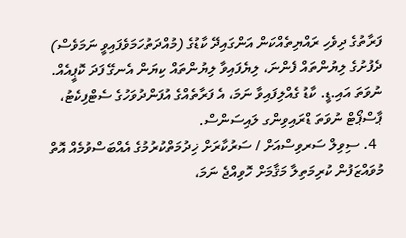ފަރާތުގެ ދިވެހި ރައްޔިތެއްކަން އަންގައިދޭ ކާޑުގެ (މުއްދަތުހަމަވެފައިވީ ނަމަވެސް) ދެފުށުގެ ލިޔުންތައް ފެންނަ، ލިޔެފައިވާ ލިޔުންތައް ކިޔަން އެނގޭ ފަދަ ކޮޕީއެއް. ނުވަތަ އައި.ޑީ. ކާޑު ގެއްލިފައިވާ ނަމަ، އެ ފަރާތެއްގެ އުފަންދުވަހުގެ ސެޓްފިކެޓު، ޕާސްޕޯޓް ނުވަތަ ޑްރައިވިންގ ލައިސަންސް.
  4. ސިވިލް ސަރވިސްއަށް / ސަރުކާރަށް ޚިދުމަތްކުރުމުގެ އެއްބަސްވުމެއް އޮތް މުވައްޒަފުން ކުރިމަތިލާ މަޤާމަށް ހޮވިއްޖެ ނަމަ،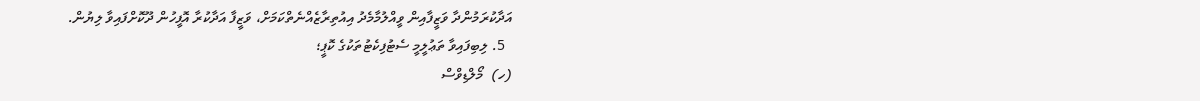އަދާކުރަމުންދާ ވަޒީފާއިން ވީއްލުމާމެދު އިއުތިރާޒެއްނެތްކަމަށް، ވަޒީފާ އަދާކުރާ އޮފީހުން ދޫކޮށްފައިވާ ލިޔުން.
  5. ލިބިފައިވާ ތަޢުލީމީ ސެޓުފިކެޓުތަކުގެ ކޮޕީ؛
(ހ)  މޯލްޑިވްސް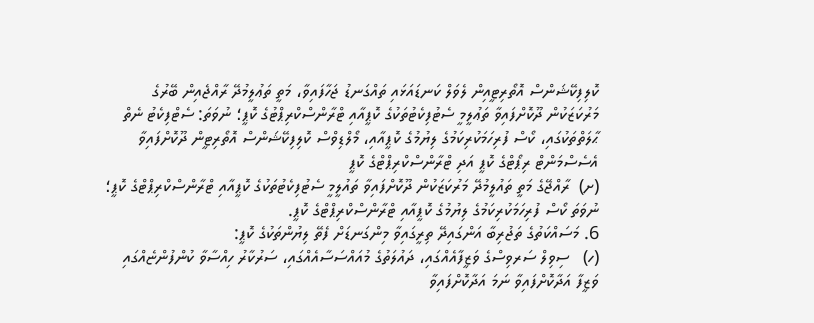ކޮލިފިކޭޝަންސް އޮތޯރިޓީއިން ލެވަލް ކަނޑައަޅައި ތައްގަނޑު ޖަހާފައިވާ، މަތީ ތަޢުލީމުދޭ ރާއްޖެއިން ބޭރުގެ މަރުކަޒަކުން ދޫކޮށްފައިވާ ތަޢުލީމީ ސެޓުފިކެޓުތަކުގެ ކޮޕީއާއި ޓްރާންސްކްރިޕްޓުގެ ކޮޕީ؛ ނުވަތަ: ސެޓްފިކެޓު ނެތް ޙާލަތްތަކުގައި، ކޯސް ފުރިހަމަކުރިކަމުގެ ލިޔުމުގެ ކޮޕީއާއި، މޯލްޑިވްސް ކޮލިފިކޭޝަންސް އޮތޯރިޓީން ދޫކޮށްފައިވާ އެސެސްމަންޓް ރިޕޯޓްގެ ކޮޕީ އަދި ޓްރާންސްކްރިޕްޓްގެ ކޮޕީ
(ށ)  ރާއްޖޭގެ މަތީ ތައުލީމުދޭ މަރުކަޒަކުން ދޫކޮށްފައިވާ ތައުލީމީ ސެޓުފިކެޓުތަކުގެ ކޮޕީއާއި ޓްރާންސްކްރިޕްޓްގެ ކޮޕީ؛ ނުވަތަ ކޯސް ފުރިހަމަކުރިކަމުގެ ލިޔުމުގެ ކޮޕީއާއި ޓްރާންސްކްރިޕްޓްގެ ކޮޕީ.
6. މަސައްކަތުގެ ތަޖުރިބާ އަންގައިދޭ ތިރީގައިވާ މިންގަނޑަށް ފެތޭ ލިޔުންތަކުގެ ކޮޕީ:
(ހ)   ސިވިލް ސަރވިސްގެ ވަޒީފާއެއްގައި، ދައުލަތުގެ މުއައްސަސާއެއްގައި، ސަރުކާރު ހިއްސާވާ ކުންފުންޏެއްގައި ވަޒީފާ އަދާކޮށްފައިވާ ނަމަ އަދާކޮށްފައިވާ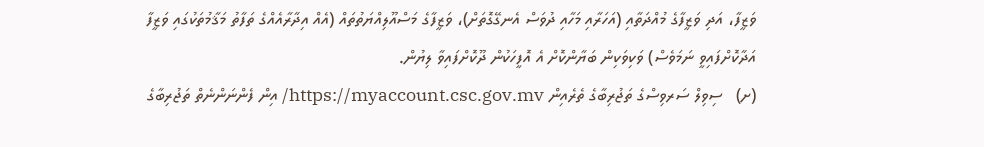ވަޒީފާ، އަދި ވަޒީފާގެ މުއްދަތާއި (އަހަރާއި މަހާއި ދުވަސް އެނގޭގޮތަށް)، ވަޒީފާގެ މަސްއޫލިއްޔަތުތައް (އެއް އިދާރާއެއްގެ ތަފާތު މަޤާމުތަކުގައި ވަޒީފާ އަދާކޮށްފައިވީ ނަމަވެސް) ވަކިވަކިން ބަޔާންކޮށް އެ އޮފީހަކުން ދޫކޮށްފައިވާ ލިޔުން.
(ށ)   ސިވިލް ސަރވިސްގެ ތަޖުރިބާގެ ތެރެއިން https://myaccount.csc.gov.mv/ އިން ފެންނަންނެތް ތަޖުރިބާގެ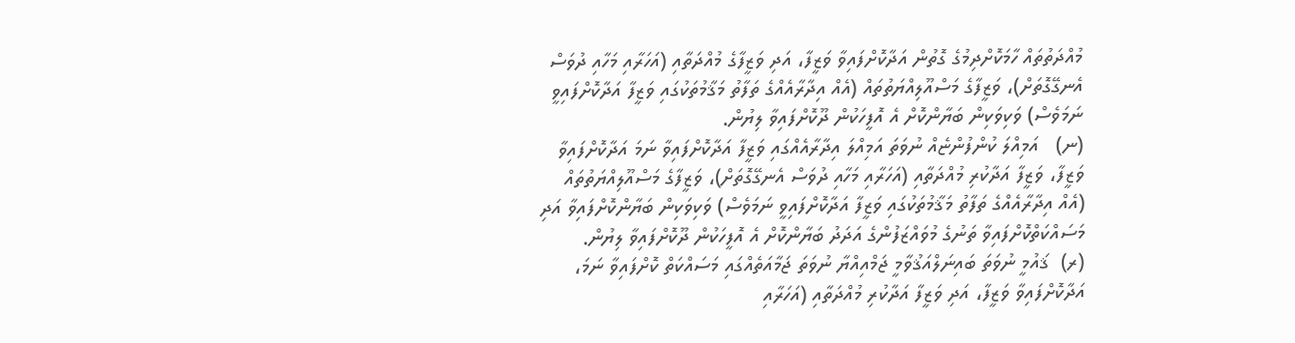މުއްދަތުތައް ހާމަކޮށްދިމުގެ ގޮތުން އަދާކޮށްފައިވާ ވަޒީފާ، އަދި ވަޒީފާގެ މުއްދަތާއި (އަހަރާއި މަހާއި ދުވަސް އެނގޭގޮތަށް)، ވަޒީފާގެ މަސްއޫލިއްޔަތުތައް (އެއް އިދާރާއެއްގެ ތަފާތު މަޤާމުތަކުގައި ވަޒީފާ އަދާކޮށްފައިވީ ނަމަވެސް) ވަކިވަކިން ބަޔާންކޮށް އެ އޮފީހަކުން ދޫކޮށްފައިވާ ލިޔުން.
(ނ)   އަމިއްލަ ކުންފުންޏެއް ނުވަތަ އަމިއްލަ އިދާރާއެއްގައި ވަޒީފާ އަދާކޮށްފައިވާ ނަމަ އަދާކޮށްފައިވާ ވަޒީފާ، ވަޒީފާ އަދާކުރި މުއްދަތާއި (އަހަރާއި މަހާއި ދުވަސް އެނގޭގޮތަށް)، ވަޒީފާގެ މަސްއޫލިއްޔަތުތައް (އެއް އިދާރާއެއްގެ ތަފާތު މަޤާމުތަކުގައި ވަޒީފާ އަދާކޮށްފައިވީ ނަމަވެސް) ވަކިވަކިން ބަޔާންކޮށްފައިވާ އަދި މަސައްކަތްކޮށްފައިވާ ތަނުގެ މުވައްޒަފުންގެ އަދަދު ބަޔާންކޮށް އެ އޮފީހަކުން ދޫކޮށްފައިވާ ލިޔުން.
(ރ)  ޤައުމީ ނުވަތަ ބައިނަލްއަޤުވާމީ ޖަމްއިއްޔާ ނުވަތަ ޖަމާއަތެއްގައި މަސައްކަތް ކޮށްފައިވާ ނަމަ، އަދާކޮށްފައިވާ ވަޒީފާ، އަދި ވަޒީފާ އަދާކުރި މުއްދަތާއި (އަހަރާއި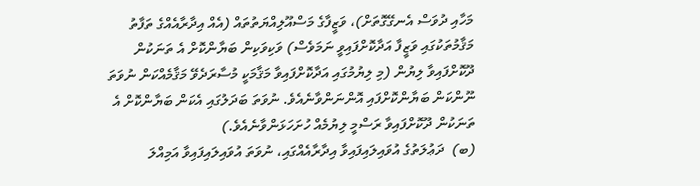މަހާއި ދުވަސް އެނގޭގޮތަށް)، ވަޒީފާގެ މަސްއޫލިއްޔަތުތައް (އެއް އިދާރާއެއްގެ ތަފާތު މަޤާމުތަކުގައި ވަޒީފާ އަދާކޮށްފައިވީ ނަމަވެސް) ވަކިވަކިން ބަޔާންކޮށް އެ ތަނަކުން ދޫކޮށްފައިވާ ލިޔުން (މި ލިޔުމުގައި އަދާކޮށްފައިވާ މަޤާމަކީ މުސާރަދެވޭ މަޤާމެއްކަން ނުވަތަ ނޫންކަން ބަޔާންކޮށްފައި އޮންނަންވާނެއެވެ. ނުވަތަ ބަދަލުގައި އެކަން ބަޔާންކޮށް އެ ތަނަކުން ދޫކޮށްފައިވާ ރަސްމީ ލިޔުމެއް ހުށަހަޅަންވާނެއެވެ.)
(ބ)  ދަޢުލަތުގެ އުވައިލައިފައިވާ އިދާރާއެއްގައި، ނުވަތަ އުވައިލައިފައިވާ އަމިއްލަ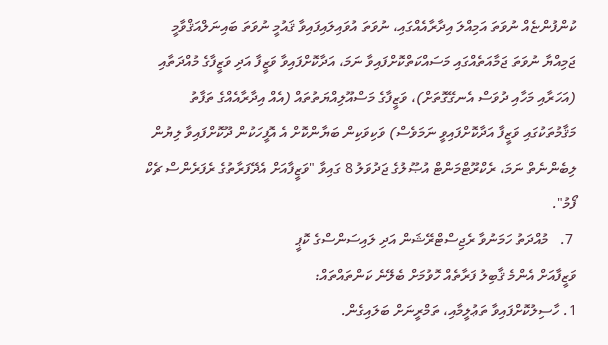ކުންފުންޏެއް ނުވަތަ އަމިއްލަ އިދާރާއެއްގައި، ނުވަތަ އުވައިލައިފައިވާ ޤައުމީ ނުވަތަ ބައިނަލްއަޤްވާމީ ޖަމިއްޔާ ނުވަތަ ޖަމާއަތެއްގައި މަސައްކަތްކޮށްފައިވާ ނަމަ، އަދާކޮށްފައިވާ ވަޒީފާ އަދި ވަޒީފާގެ މުއްދަތާއި (އަހަރާއި މަހާއި ދުވަސް އެނގޭގޮތަށް)، ވަޒީފާގެ މަސްއޫލިއްޔަތުތައް (އެއް އިދާރާއެއްގެ ތަފާތު މަޤާމުތަކުގައި ވަޒީފާ އަދާކޮށްފައިވީ ނަމަވެސް) ވަކިވަކިން ބަޔާންކޮށް އެ އޮފީހަކުން ދޫކޮށްފައިވާ ލިޔުން ލިބެންނެތް ނަމަ، ރެކްރޫޓްމަންޓް އުޞޫލުގެ ޖަދުވަލު 8 ގައިވާ "ވަޒީފާއަށް އެދޭފަރާތުގެ ރެފަރެންސް ޗެކް ފޯމު".
 7.   މުއްދަތު ހަމަނުވާ ރެޖިސްޓްރޭޝަން އަދި ލައިސަންސްގެ ކޮޕީ
ވަޒީފާއަށް އެންމެ ޤާބިލު ފަރާތެއް ހޮވުމަށް ބެލޭނެ ކަންތައްތައް:
1. ހާސިލުކޮށްފައިވާ ތަޢުލީމާއި، ތަމްރީނަށް ބަލައިގެން.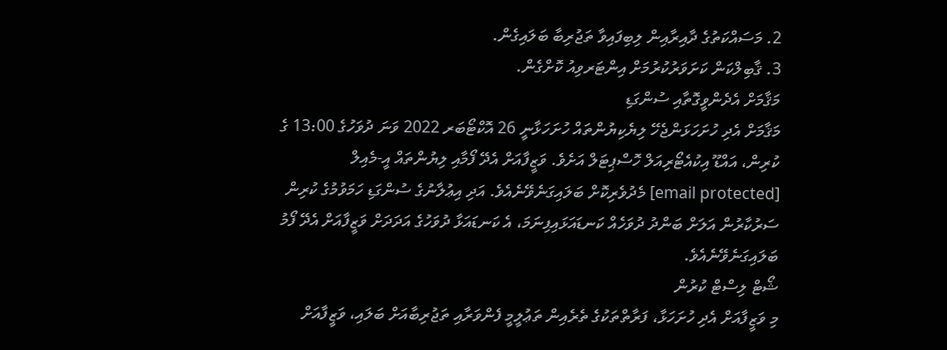2. މަސައްކަތުގެ ދާއިރާއިން ލިބިފައިވާ ތަޖުރިބާ ބަލައިގެން.
3. ޤާބިލްކަން ކަށަވަރުކުރުމަށް އިންޓަރވިއު ކޮށްގެން.
މަޤާމަށް އެދެންވީގޮތާއި ސުންގަޑި
މަޤާމަށް އެދި ހުށަހަޅަންޖެހޭ ލިޔެކިޔުންތައް ހުށަހަޅާނީ 26 އޮކްޓޯބަރ 2022 ވަނަ ދުވަހުގެ 13:00 ގެ ކުރިން، އައްޑޫ އިކުއެޓޯރިއަލް ހޮސްޕިޓަލް އަށެވެ. ވަޒީފާއަށް އެދޭ ފޯމާއި ލިޔުންތައް އީ-މެއިލް
[email protected] މެދުވެރިކޮށް ބަލައިގަނެވޭނެއެވެ. އަދި އިޢުލާނުގެ ސުންގަޑި ހަމަވުމުގެ ކުރިން ސަރުކާރުން އަލަށް ބަންދު ދުވަހެއް ކަނޑައަޅައިފިނަމަ، އެ ކަނޑައަޅާ ދުވަހުގެ އަދަދަށް ވަޒީފާއަށް އެދޭ ފޯމު ބަލައިގަނެވޭނެއެވެ.
ޝޯޓް ލިސްޓް ކުރުން
މި ވަޒީފާއަށް އެދި ހުށަހަޅާ، ފަރާތްތަކުގެ ތެރެއިން ތަޢުލީމީ ފެންވަރާއި ތަޖުރިބާއަށް ބަލައި، ވަޒީފާއަށް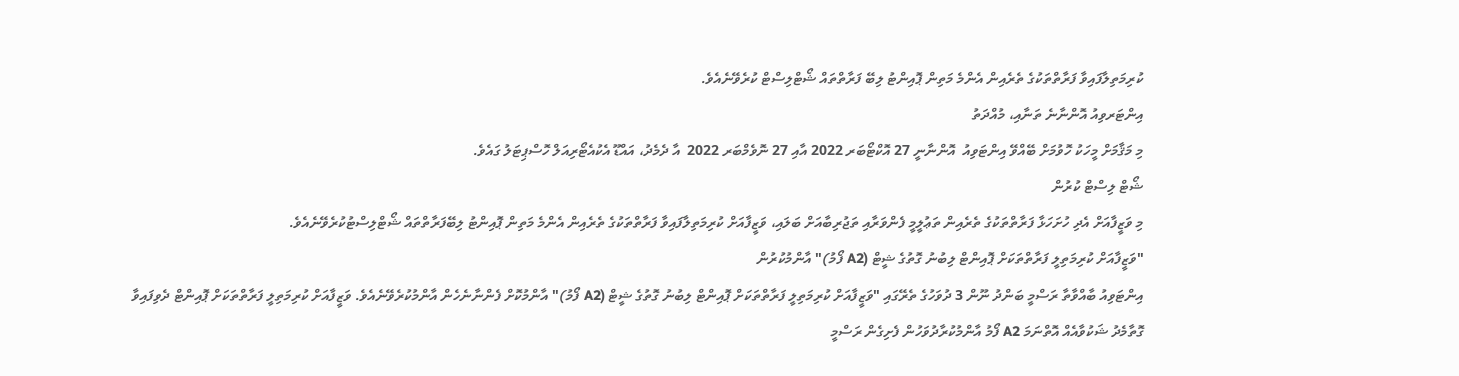ކުރިމަތިލާފައިވާ ފަރާތްތަކުގެ ތެރެއިން އެންމެ މަތިން ޕޮއިންޓު ލިބޭ ފަރާތްތައް ޝޯޓްލިސްޓް ކުރެވޭނެއެވެ.
އިންޓަރވިއު އޮންނާނެ ތަނާއި، މުއްދަތު
މި މަޤާމަށް މީހަކު ހޮވުމަށް ބޭއްވޭ އިންޓަވިއު  އޮންނާނީ 27 އޮކްޓޯބަރ 2022 އާއި 27 ނޮވެމްބަރ 2022  އާ ދެމެދު، އައްޑޫ އެކުއެޓޯރިއަލް ހޮސްޕިޓަލު ގައެވެ.
ޝޯޓް ލިސްޓް ކުރުން
މި ވަޒީފާއަށް އެދި ހުށަހަޅާ ފަރާތްތަކުގެ ތެރެއިން ތަޢުލީމީ ފެންވަރާއި ތަޖުރިބާއަށް ބަލައި، ވަޒީފާއަށް ކުރިމަތިލާފައިވާ ފަރާތްތަކުގެ ތެރެއިން އެންމެ މަތިން ޕޮއިންޓު ލިބޭފަރާތްތައް ޝޯޓްލިސްޓުކުރެވޭނެއެވެ.
"ވަޒީފާއަށް ކުރިމަތިލީ ފަރާތްތަކަށް ޕޮއިންޓް ލިބުނު ގޮތުގެ ޝީޓް (A2 ފޯމު)" އާންމުކުރުން
އިންޓަވިއު ބާއްވާތާ ރަސްމީ ބަންދު ނޫން 3 ދުވަހުގެ ތެރޭގައި "ވަޒީފާއަށް ކުރިމަތިލީ ފަރާތްތަކަށް ޕޮއިންޓް ލިބުނު ގޮތުގެ ޝީޓް (A2 ފޯމު)" އާންމުކޮށް ފެންނާނެހެން އާންމުކުރެވޭނެއެވެ. ވަޒީފާއަށް ކުރިމަތިލީ ފަރާތްތަކަށް ޕޮއިންޓް ދެވިފައިވާ ގޮތާމެދު ޝަކުވާއެއް އޮތްނަމަ A2 ފޯމު އާންމުކުރާދުވަހުން ފެށިގެން ރަސްމީ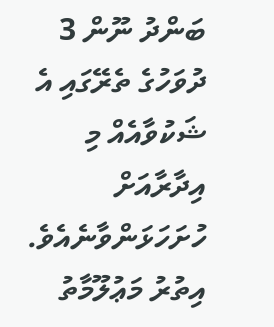ބަންދު ނޫން 3 ދުވަހުގެ ތެރޭގައި އެ ޝަކުވާއެއް މި އިދާރާއަށް ހުށަހަޅަންވާނެއެވެ.
އިތުރު މަޢުލޫމާތު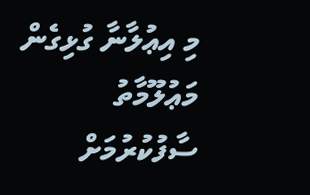މި އިޢުލާނާ ގުޅިގެން މަޢުލޫމާތު ސާފުކުރުމަށް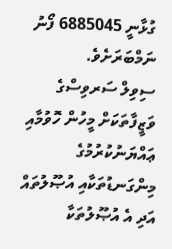ގުޅާނީ 6885045 ފޯނު ނަމްބަރަށެވެ.
ސިވިލް ސަރވިސްގެ ވަޒީފާތަކަށް މީހުން ހޮވުމާއި ޢައްޔަނުކުރުމުގެ މިންގަނޑުތަކާއި އުޞޫލުތައް އަދި އެ އުޞޫލުތަކާ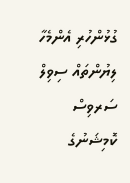ގުޅުންހުރި އެންމެހާ ލިޔުންތައް ސިވިލް ސަރވިސް ކޮމިޝަނުގެ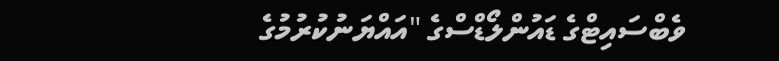ވެބްސައިޓްގެ ޑައުންލޯޑްސްގެ "އައްޔަނުކުރުމުގެ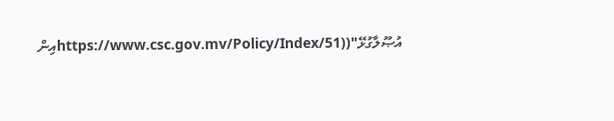އުޞޫލާގުޅޭ"((https://www.csc.gov.mv/Policy/Index/51އިން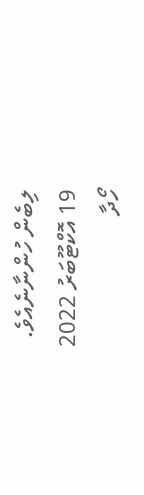ލިބެން ހުންނާނެއެވެ.
19 އޮކްޓޫބަރު 2022
ހޯދާ